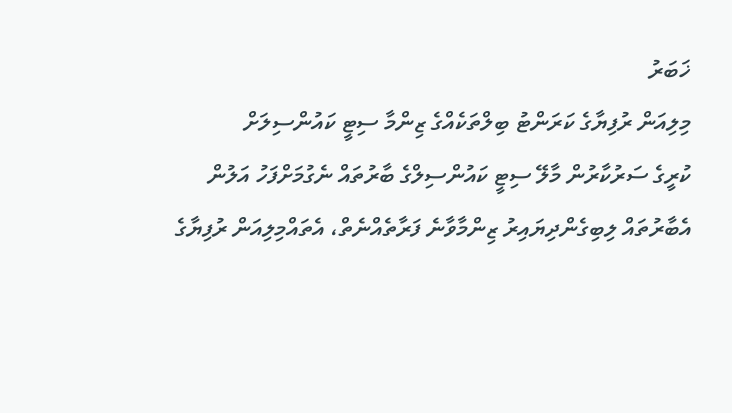ޚަބަރު
މިލިއަން ރުފިޔާގެ ކަރަންޓު ބިލްތަކެއްގެ ޒިންމާ ސިޓީ ކައުންސިލަށް
ކުރީގެ ސަރުކާރުން މާލޭ ސިޓީ ކައުންސިލްގެ ބާރުތައް ނެގުމަށްފަހު އަލުން އެބާރުތައް ލިބިގެންދިޔައިރު ޒިންމާވާނެ ފަރާތެއްނެތް، އެތައްމިލިއަން ރުފިޔާގެ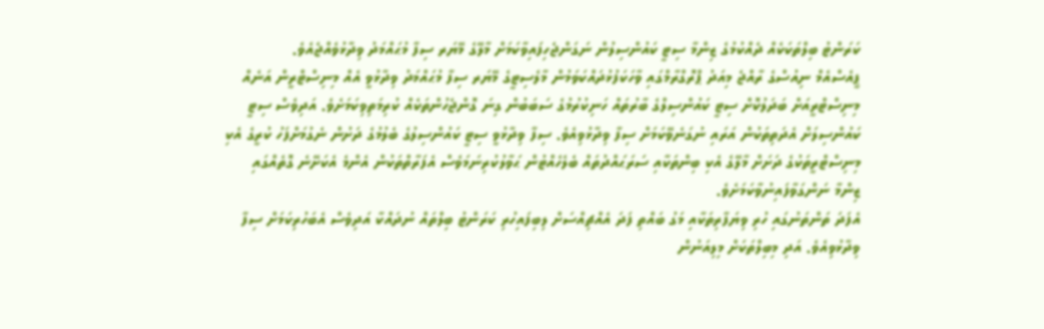ކަރަންޓު ބިލްތަކަކެއް ދެއްކުމުގެ ޒިންމާ ސިޓީ ކައުންސިލުން ނަގަންޖެހިފައިވާކަމަށް މާލޭގެ މޭޔަރ ސިފާ މުޙައްމަދު ވިދާޅުވެއްޖެއެވެ.
ޕީއެސްއެމް ނިއުސްގެ ރާއްޖެ މިއަދު ޕްރޮގްރާމްގައި ވާހަކަފުޅުދައްކަވަމުން މާލެސިޓީގެ މޭޔަރ ސިފާ މުޙައްމަދު ވިދާޅުވީ އެއް މިނިސްޓްރީން އަނެއް މިނިސްޓްރީއަށް ބަދަލުކޮށް ސިޓީ ކައުންސިލްގެ ބާރުތައް ހަނިކުރުމުގެ ސަބަބުން ގިނަ ގޮންޖެހުންތަކެއް ކުރިމަތިވިކަމަށެވެ. އަދިވެސް ސިޓީ ކައުންސިލަށް އެދަތިތަކުން އަރައި ނުގަނެވޭކަމަށް ސިފާ ވިދާޅުވިއެވެ. ސިފާ ވިދާޅުވީ ސިޓީ ކައުންސިލުގެ ބެލުމުގެ ދަށުން ނެގުމަށްފަހު ކުރީގެ އެކި މިނިސްޓްރީތަކުގެ ދަށަށް މާލޭގެ އެކި ބިންތަކާއި ސަރަޙައްދުތައް ބެލެހެއްޓުން ޙަވާލުކުރިނަމަވެސް އެފަރާތްތަކުން އެންމެ އެކަށޭނެ ގޮތެއްގައި ޒިންމާ ނަންގަވާފައިނުވާކަމަށެވެ.
އެފަދަ ތަންތަނުގައި ހުރި ވިޔަފާރިތަކާއި މަގު ބައްތި ފަދަ އެއްޗިއްސަށް ލިބިފައިހުރި ކަރަންޓު ބިލްތައް ނުދައްކާ އަދިވެސް އެބަހުރިކަމަށް ސިފާ ވިދާޅުވިއެވެ. އަދި މިބިލްތަކަށް މިލިއަނުން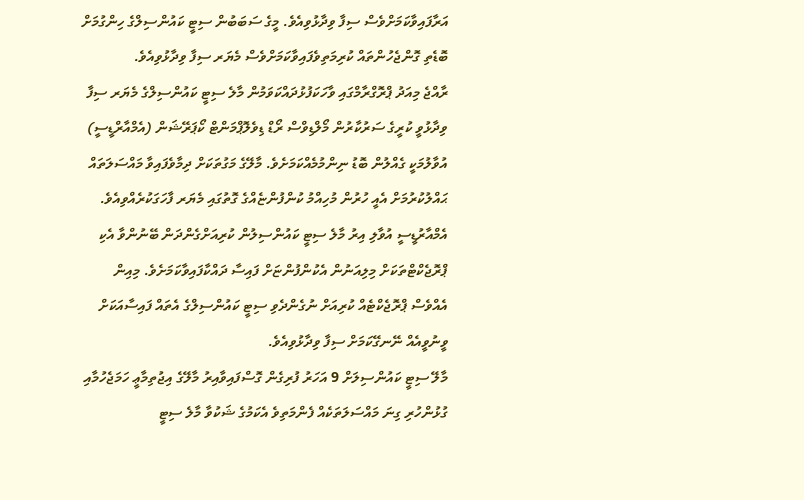އަރާފައިވާކަމަށްވެސް ސިފާ ވިދާޅުވިއެވެ. މީގެ ސަބަބުން ސިޓީ ކައުންސިލްގެ ހިންގުމަށް ބޮޑެތި ގޮންޖެހުންތައް ކުރިމަތިވެފައިވާކަމަށްވެސް މެޔަރ ސިފާ ވިދާޅުވިއެވެ.
ރާއްޖެ މިއަދު ޕްރޮގްރާމްގައި ވާހަކަފުޅުދައްކަވަމުން މާލެ ސިޓީ ކައުންސިލްގެ މެޔަރ ސިފާ ވިދާޅުވީ ކުރީގެ ސަރުކާރުން މޯލްޑިވްސް ރޯޑް ޑިވެލޮޕްމަންޓް ކޯޕަރޭޝަން (އެމްއާރްޑީސީ) އުވާލުމަކީ ގެއްލުން ބޮޑު ނިންމުމެއްކަމަށެވެ. މާލޭގެ މަގުތަކަށް ދިމާވެފައިވާ މައްސަލަތައް ޙައްލުކުރުމަށް އެއީ ހުރުން މުހިއްމު ކުންފުންޏެއްގެ ގޮތުގައި މެޔަރ ފާހަގަކުރެއްވިއެވެ. އެމްއާރުޑީސީ އުވާލި އިރު މާލެ ސިޓީ ކައުންސިލުން ކުރިއަށްގެންދަން ބޭނުންވާ އެކި ޕްރޮޖެކްޓްތަކަށް މިލިއަނުން އެކުންފުންޏަށް ފައިސާ ދައްކާފައިވާކަމަށެވެ. މިއިން އެއްވެސް ޕްރޮޖެކްޓެއް ކުރިއަށް ނުގެންދެވި ސިޓީ ކައުންސިލްގެ އެތައް ފައިސާއަކަށް ވީނުވީއެއް ނޭނގޭކަމަށް ސިފާ ވިދާޅުވިއެވެ.
މާލޭ ސިޓީ ކައުންސިލަށް 9 އަހަރު ފުރިގެން ގޮސްފައިވާއިރު މާލޭގެ އިޖުތިމާޢީ ހަމަޖެހުމާއި ގުޅުންހުރި ގިނަ މައްސަލަތަކެއް ފެންމަތިވެ އެކަމުގެ ޝަކުވާ މާލެ ސިޓީ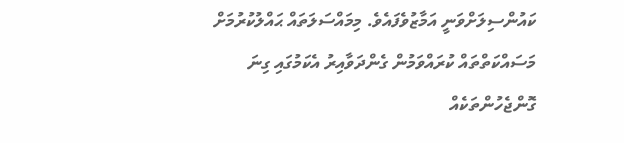ކައުންސިލަށްވަނީ އަމާޒުވެފައެވެ. މިމައްސަލަތައް ޙައްލުކުރުމަށް މަސައްކަތްތައް ކުރައްވަމުން ގެންދަވާއިރު އެކަމުގައި ގިނަ ގޮންޖެހުންތަކެއް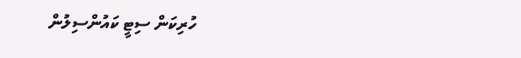ހުރިކަން ސިޓީ ކައުންސިލުން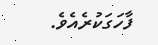ފާހަގަކުރެއެވެ.